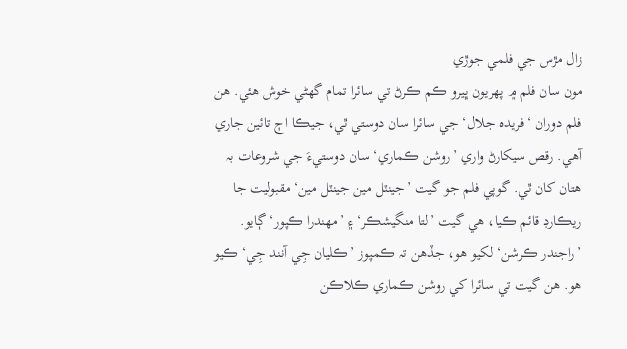زال مڙس جي فلمي جوڙي
مون سان فلم ۾ پھريون ڀيرو ڪم ڪرڻ تي سائرا تمام گهڻي خوش ھئي. ھن فلم دوران ‘فريدہ جلال‘ جي سائرا سان دوستي ٿي، جيڪا اڄ تائين جاري آهي. رقص سيکارڻ واري ’روشن ڪماري‘ سان دوستيءَ جي شروعات بہ ھتان کان ٿي. گوپي فلم جو گيت ’جينٽل مين جينٽل مين‘ مقبوليت جا ريڪارڊ قائم ڪيا، ھي گيت ’لتا منگيشڪر‘ ۽ ’مھندرا ڪپور‘ ڳايو. ’راجندر ڪرشن‘ لکيو ھو، جڏھن تہ ڪمپوز ’ڪليان جِي آنند جِي‘ ڪيو هو. ھن گيت تي سائرا کي روشن ڪماري ڪلاڪن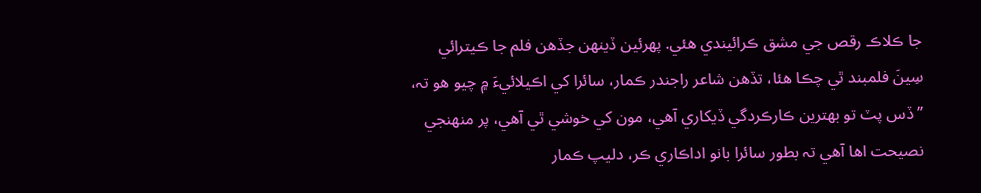جا ڪلاڪ رقص جي مشق ڪرائيندي ھئي. پھرئين ڏينھن جڏھن فلم جا ڪيترائي سِينَ فلمبند ٿي چڪا هئا، تڏھن شاعر راجندر ڪمار، سائرا کي اڪيلائيءَ ۾ چيو ھو تہ، ”ڏس پٽ تو بھترين ڪارڪردگي ڏيکاري آهي، مون کي خوشي ٿي آهي، پر منھنجي نصيحت اھا آھي تہ بطور سائرا بانو اداڪاري ڪر، دليپ ڪمار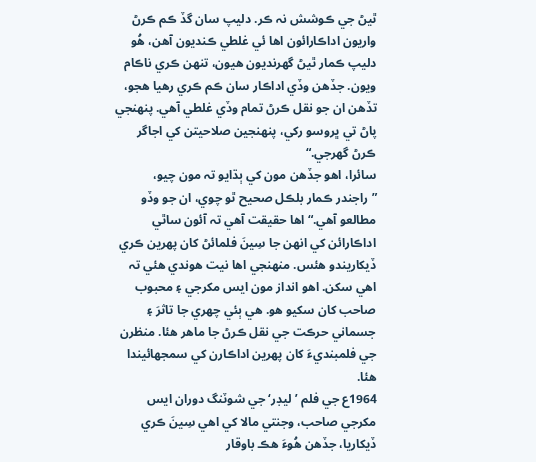ٿيڻ جي ڪوشش نہ ڪر. دليپ سان گڏ ڪم ڪرڻ واريون اداڪارائون اھا ئي غلطي ڪنديون آهن، ھُو دليپ ڪمار ٿيڻ گهرنديون ھيون، تنھن ڪري ناڪام ويون. جڏھن وڏي اداڪار سان ڪم ڪري رهيا ھجو، تڏهن ان جو نقل ڪرڻ تمام وڏي غلطي آهي. پنھنجي پاڻ تي ڀروسو رکي، پنھنجين صلاحيتن کي اجاگر ڪرڻ گهرجي.“
سائرا، اھو جڏھن مون کي ٻڌايو تہ مون چيو، ”راجندر ڪمار بلڪل صحيح ٿو چوي، ان جو وڏو مطالعو آھي.“ اھا حقيقت آھي تہ آئون ساٿي اداڪارائن کي انھن جا سِينَ فلمائڻ کان پھرين ڪري ڏيکاريندو ھئس. منھنجي اھا نيت ھوندي ھئي تہ اھي سکن. اھو انداز مون ايس مکرجي ۽ محبوب صاحب کان سکيو هو. ھي ٻئي چھري جا تاثرَ ۽ جسماني حرڪت جي نقل ڪرڻ جا ماھر ھئا. منظرن جي فلمبنديءَ کان پھرين اداڪارن کي سمجهائيندا ھئا.
1964ع جي فلم ’ليڊر‘ جي شوٽنگ دوران ايس مکرجي صاحب، وجنتي مالا کي اھي سِينَ ڪري ڏيکاريا، جڏھن ھُوءَ ھڪ باوقار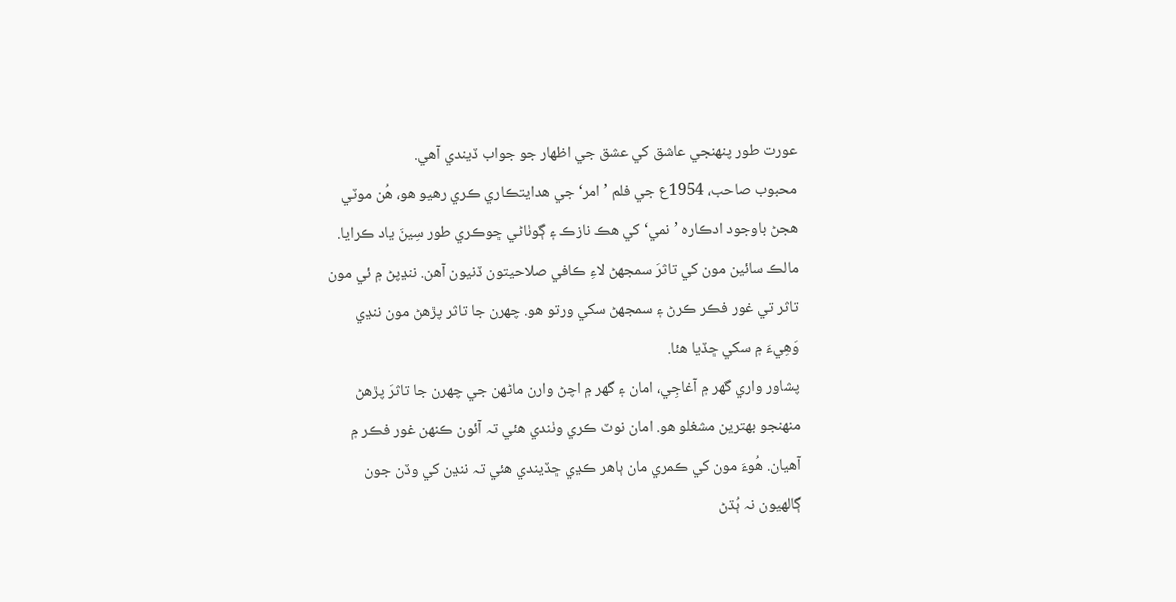عورت طور پنھنجي عاشق کي عشق جي اظھار جو جواب ڏيندي آھي.
محبوب صاحب، 1954ع جي فلم ’امر‘ جي ھدايتڪاري ڪري رھيو ھو، ھُن موٽي ھجڻ باوجود ادڪارہ ’نمي‘ کي ھڪ نازڪ ۽ ڳوٺاڻي ڇوڪري طور سِينَ ياد ڪرايا. مالڪ سائين مون کي تاثرَ سمجهڻ لاءِ ڪافي صلاحيتون ڏنيون آهن. ننڍپڻ ۾ ئي مون تاثر تي غور فڪر ڪرڻ ۽ سمجهڻ سکي ورتو هو. چھرن جا تاثر پڙھڻ مون ننڍي وَھِيءَ ۾ سکي ڇڏيا هئا.
پشاور واري گهر ۾ آغاجِي، امان ۽ گهر ۾ اچڻ وارن ماڻھن جي چھرن جا تاثرَ پڙھڻ منھنجو بھترين مشغلو ھو. امان نوٽ ڪري وٺندي ھئي تہ آئون ڪنھن غور فڪر ۾ آھيان. ھُوءَ مون کي ڪمري مان ٻاهر ڪڍي ڇڏيندي هئي تہ ننڍن کي وڏن جون ڳالھيون نہ ٻُڌڻ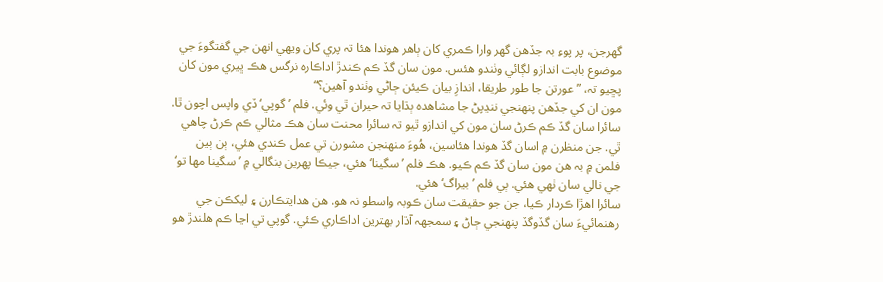گهرجن، پر پوءِ بہ جڏھن گهر وارا ڪمري کان ٻاهر ھوندا ھئا تہ پري کان ويھي انھن جي گفتگوءَ جي موضوع بابت اندازو لڳائي وٺندو ھئس. مون سان گڏ ڪم ڪندڙ اداڪارہ نرگس ھڪ ڀيري مون کان پڇيو تہ، ”عورتن جا طور طريقا، اندازِ بيان ڪيئن ڄاڻي وٺندو آھين؟“
مون ان کي جڏھن پنھنجي ننڍپڻ جا مشاھدہ ٻڌايا تہ حيران ٿي وئي. فلم ’گوپي‘ ڏي واپس اچون ٿا. سائرا سان گڏ ڪم ڪرڻ سان مون کي اندازو ٿيو تہ سائرا محنت سان ھڪ مثالي ڪم ڪرڻ چاھي ٿي. جن منظرن ۾ اسان گڏ ھوندا ھئاسين، ھُوءَ منھنجن مشورن تي عمل ڪندي ھئي، ٻن ٻين فلمن ۾ بہ ھن مون سان گڏ ڪم ڪيو. ھڪ فلم ’سگينا‘ ھئي، جيڪا پھرين بنگالي ۾ ’سگينا مھا تو‘ جي نالي سان ٺھي ھئي. ٻي فلم ’بيراگ‘ ھئي.
سائرا اھڙا ڪردار ڪيا، جن جو حقيقت سان ڪوبہ واسطو نہ ھو. ھن ھدايتڪارن ۽ ليکڪن جي رھنمائيءَ سان گڏوگڏ پنھنجي ڄاڻ ۽ سمجهہ آڌار بھترين اداڪاري ڪئي. گوپي تي اڃا ڪم ھلندڙ ھو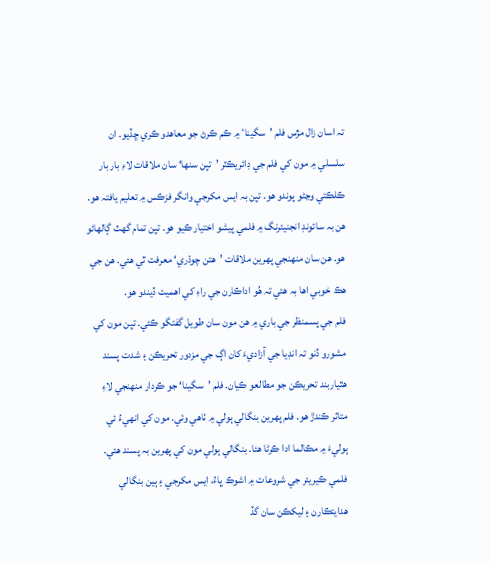تہ اسان زال مڙس فلم ’سگينا‘ ۾ ڪم ڪرڻ جو معاھدو ڪري ڇڏيو. ان سلسلي ۾ مون کي فلم جي ڊائريڪٽر ’تپن سنھا‘ سان ملاقات لاءِ بار بار ڪلڪتي وڃڻو پوندو هو. تپن بہ ايس مکرجي وانگر فزڪس ۾ تعليم يافتہ ھو. ھن بہ سائونڊ انجنيئرنگ ۾ فلمي پيشو اختيار ڪيو ھو. تپن تمام گهٽ ڳالھائو ھو. ھن سان منھنجي پھرين ملاقات ’ھتن چوڌري‘ معرفت ٿي هئي. ھن جي ھڪ خوبي اها بہ ھئي تہ ھُو اداڪارن جي راءِ کي اھميت ڏيندو هو.
فلم جي پسمنظر جي باري ۾ ھن مون سان طويل گفتگو ڪئي. تپن مون کي مشورو ڏنو تہ انڊيا جي آزاديءَ کان اڳ جي مزدور تحريڪن ۽ شدت پسند ھٿياربند تحريڪن جو مطالعو ڪيان. فلم ’سگينا‘ جو ڪردار منھنجي لاءِ متاثر ڪندڙ ھو. فلم پھرين بنگالي ٻولي ۾ ٺاھي وئي. مون کي انھيءُ ئي ٻوليءَ ۾ مڪالما ادا ڪرڻا ھئا. بنگالي ٻولي مون کي پھرين بہ پسند ھئي. فلمي ڪيريئر جي شروعات ۾ اشوڪ ڀاءُ، ايس مکرجي ۽ ٻين بنگالي ھدايتڪارن ۽ ليکڪن سان گڏ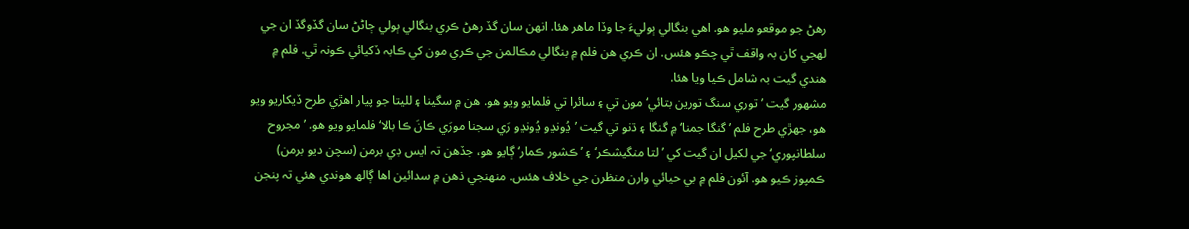رھڻ جو موقعو مليو ھو. اھي بنگالي ٻوليءَ جا وڏا ماھر ھئا. انھن سان گڏ رھڻ ڪري بنگالي ٻولي ڄاڻڻ سان گڏوگڏ ان جي لھجي کان بہ واقف ٿي چڪو ھئس. ان ڪري ھن فلم ۾ بنگالي مڪالمن جي ڪري مون کي ڪابہ ڏکيائي ڪونہ ٿي. فلم ۾ ھندي گيت بہ شامل ڪيا ويا هئا.
مشھور گيت ’توري سنگ تورين بتائي‘ مون تي ۽ سائرا تي فلمايو ويو هو. ھن ۾ سگينا ۽ لليتا جو پيار اھڙي طرح ڏيکاريو ويو هو، جھڙي طرح فلم ’گنگا جمنا‘ ۾ گنگا ۽ ڌنو تي گيت ’ڍُونڍو ڍُونڍو رَي سجنا مورَي ڪانَ ڪا بالا‘ فلمايو ويو هو. ’مجروح سلطانپوري‘ جي لکيل ان گيت کي ’لتا منگيشڪر‘ ۽ ’ڪشور ڪمار‘ ڳايو ھو، جڏھن تہ ايس ڊي برمن (سچن ديو برمن) ڪمپوز ڪيو ھو. آئون فلم ۾ بي حيائي وارن منظرن جي خلاف ھئس. منھنجي ذھن ۾ سدائين اھا ڳالھ ھوندي ھئي تہ پنجن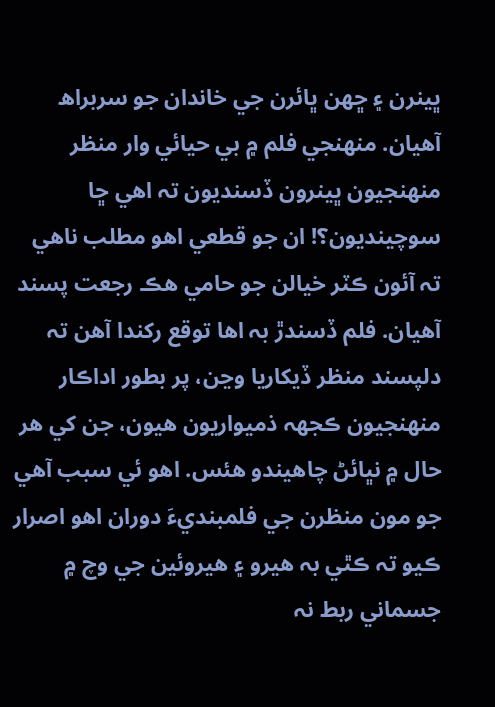ڀينرن ۽ ڇھن ڀائرن جي خاندان جو سربراھ آھيان. منھنجي فلم ۾ بي حيائي وار منظر منھنجيون ڀينرون ڏسنديون تہ اھي ڇا سوچينديون؟! ان جو قطعي اھو مطلب ناھي تہ آئون ڪٽر خيالن جو حامي ھڪ رجعت پسند آھيان. فلم ڏسندڙ بہ اھا توقع رکندا آهن تہ دلپسند منظر ڏيکاريا وڃن، پر بطور اداڪار منھنجيون ڪجهہ ذميواريون ھيون، جن کي ھر حال ۾ نڀائڻ چاھيندو ھئس. اھو ئي سبب آهي جو مون منظرن جي فلمبنديءَ دوران اھو اصرار ڪيو تہ ڪٿي بہ ھيرو ۽ ھيروئين جي وچ ۾ جسماني ربط نہ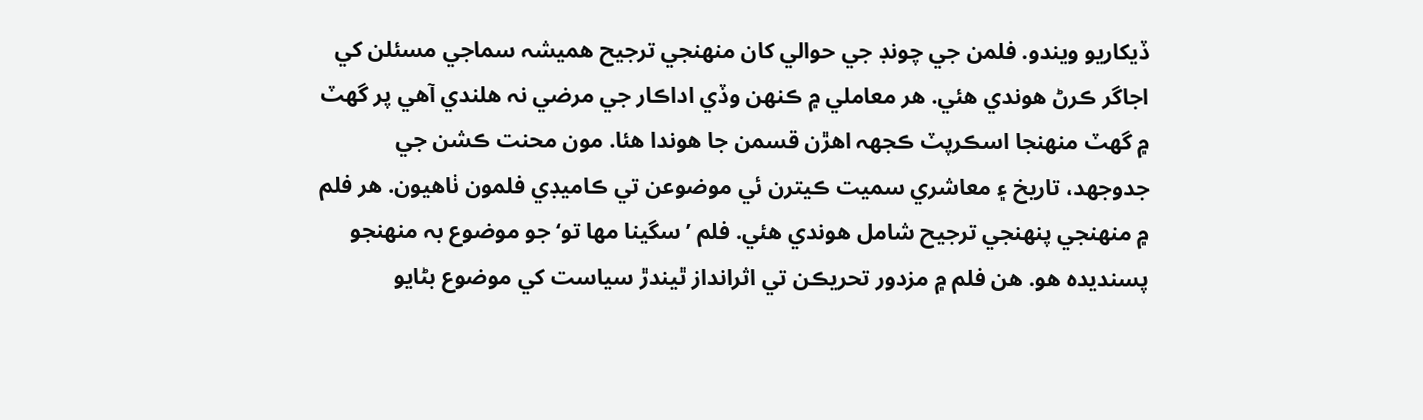ڏيکاريو ويندو. فلمن جي چونڊ جي حوالي کان منھنجي ترجيح ھميشہ سماجي مسئلن کي اجاگر ڪرڻ ھوندي ھئي. ھر معاملي ۾ ڪنھن وڏي اداڪار جي مرضي نہ ھلندي آھي پر گهٽ ۾ گهٽ منھنجا اسڪرپٽ ڪجهہ اھڙن قسمن جا ھوندا ھئا. مون محنت ڪشن جي جدوجھد، تاريخ ۽ معاشري سميت ڪيترن ئي موضوعن تي ڪاميڊي فلمون ٺاھيون. ھر فلم ۾ منھنجي پنھنجي ترجيح شامل ھوندي ھئي. فلم ’سگينا مھا تو‘ جو موضوع بہ منھنجو پسنديدہ ھو. ھن فلم ۾ مزدور تحريڪن تي اثرانداز ٿيندڙ سياست کي موضوع بڻايو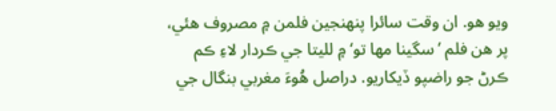ويو هو. ان وقت سائرا پنھنجين فلمن ۾ مصروف ھئي، پر ھن فلم ’سگينا مھا تو‘ ۾ لليتا جي ڪردار لاءِ ڪم ڪرڻ جو راضپو ڏيکاريو. دراصل ھُوءَ مغربي بنگال جي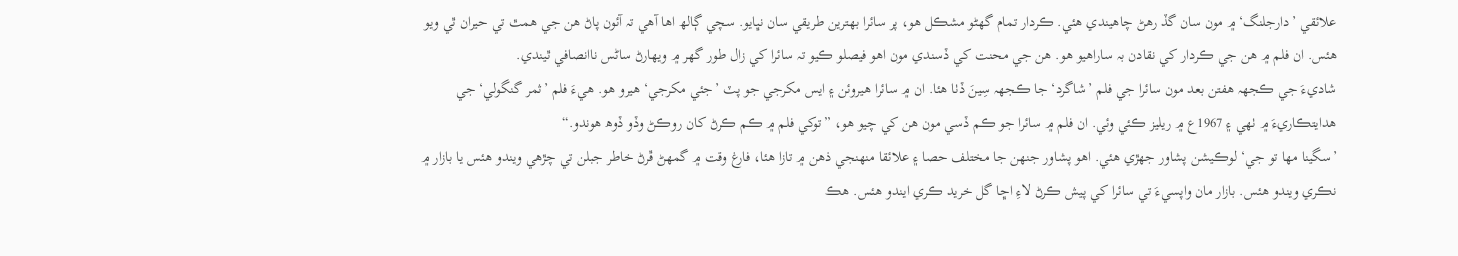علائقي ’دارجلنگ‘ ۾ مون سان گڏ رھڻ چاھيندي ھئي. ڪردار تمام گهڻو مشڪل ھو، پر سائرا بھترين طريقي سان نڀايو. سچي ڳالھ اھا آھي تہ آئون پاڻ ھن جي ھمٿ تي حيران ٿي ويو ھئس. ان فلم ۾ ھن جي ڪردار کي نقادن بہ ساراھيو ھو. ھن جي محنت کي ڏسندي مون اھو فيصلو ڪيو تہ سائرا کي زال طور گهر ۾ ويھارڻ ساڻس ناانصافي ٿيندي.
شاديءَ جي ڪجهہ ھفتن بعد مون سائرا جي فلم ’شاگرد‘ جا ڪجهہ سِينَ ڏٺا ھئا. ان ۾ سائرا ھيروئن ۽ ايس مکرجي جو پٽ ’جئي مکرجي‘ ھيرو ھو. ھيءَ فلم ’ثمر گنگولي‘ جي ھدايتڪاريءَ ۾ ٺھي ۽ 1967ع ۾ ريليز ڪئي وئي. ان فلم ۾ سائرا جو ڪم ڏسي مون ھن کي چيو ھو، ”توکي فلم ۾ ڪم ڪرڻ کان روڪڻ وڏو ڏوھ ھوندو.“
’سگينا مھا تو جي‘ لوڪيشن پشاور جھڙي ھئي. اھو پشاور جنھن جا مختلف حصا ۽ علائقا منھنجي ذھن ۾ تازا ھئا، فارغ وقت ۾ گمھڻ ڦرڻ خاطر جبلن تي چڙهي ويندو ھئس يا بازار ۾ نڪري ويندو ھئس. بازار مان واپسيءَ تي سائرا کي پيش ڪرڻ لاءِ اڇا گل خريد ڪري ايندو ھئس. ھڪ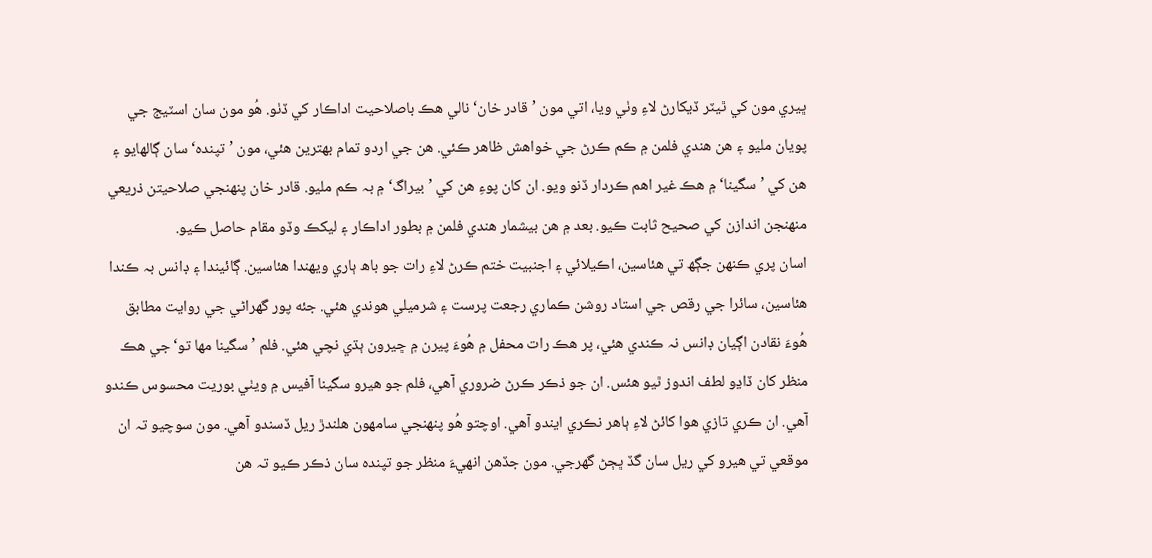ڀيري مون کي ٿيٽر ڏيکارڻ لاءِ وٺي ويا، اتي مون ’قادر خان‘ نالي ھڪ باصلاحيت اداڪار کي ڏٺو. ھُو مون سان اسٽيج جي پويان مليو ۽ ھن ھندي فلمن ۾ ڪم ڪرڻ جي خواهش ظاھر ڪئي. ھن جي اردو تمام بھترين ھئي، مون ’تپندہ‘ سان ڳالھايو ۽ ھن کي ’سگينا‘ ۾ ھڪ غير اھم ڪردار ڏنو ويو. ان کان پوءِ ھن کي ’بيراگ‘ ۾ بہ ڪم مليو. قادر خان پنھنجي صلاحيتن ذريعي منھنجن اندازن کي صحيح ثابت ڪيو. بعد ۾ ھن بيشمار ھندي فلمن ۾ بطور اداڪار ۽ ليکڪ وڏو مقام حاصل ڪيو.
اسان پري ڪنھن جڳھ تي ھئاسين، اڪيلائي ۽ اجنبيت ختم ڪرڻ لاءِ رات جو باھ ٻاري ويھندا ھئاسين. ڳائيندا ۽ ڊانس بہ ڪندا ھئاسين، سائرا جي رقص جي استاد روشن ڪماري رجعت پرست ۽ شرميلي ھوندي ھئي. جئه پور گهراڻي جي روايت مطابق ھُوءَ نقادن اڳيان ڊانس نہ ڪندي ھئي، پر ھڪ رات محفل ۾ ھُوءَ پيرن ۾ ڇيرون ٻڌي نچي ھئي. فلم ’سگينا مھا تو‘ جي ھڪ منظر کان ڏاڍو لطف اندوز ٿيو ھئس. ان جو ذڪر ڪرڻ ضروري آهي، فلم جو ھيرو سگينا آفيس ۾ ويٺي بوريت محسوس ڪندو آهي. ان ڪري تازي ھوا کائڻ لاءِ ٻاھر نڪري ايندو آهي. اوچتو ھُو پنھنجي سامھون ھلندڙ ريل ڏسندو آھي. مون سوچيو تہ ان موقعي تي ھيرو کي ريل سان گڏ ڀڄڻ گهرجي. مون جڏھن انھيءَ منظر جو تپندہ سان ذڪر ڪيو تہ ھن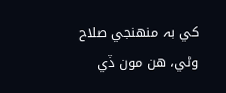کي بہ منھنجي صلاح وڻي، هن مون ڏي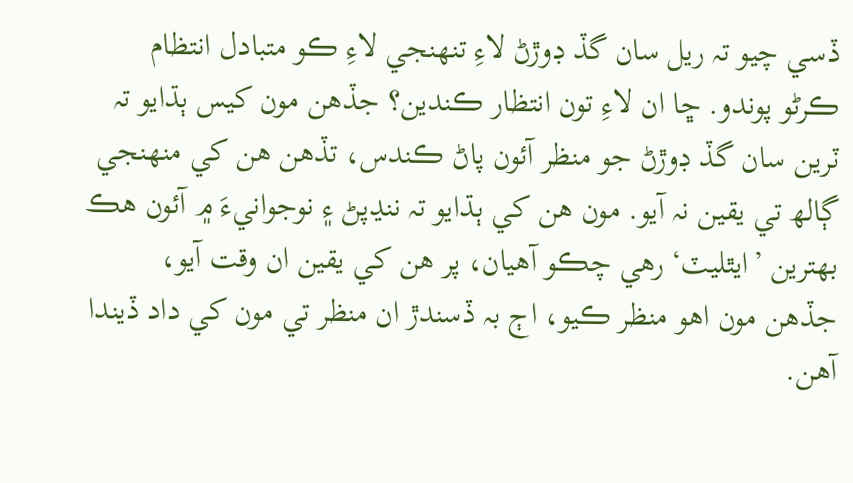ڏسي چيو تہ ريل سان گڏ ڊوڙڻ لاءِ تنھنجي لاءِ ڪو متبادل انتظام ڪرڻو پوندو. ڇا ان لاءِ تون انتظار ڪندين؟ جڏھن مون کيس ٻڌايو تہ ٽرين سان گڏ ڊوڙڻ جو منظر آئون پاڻ ڪندس، تڏھن ھن کي منھنجي ڳالھ تي يقين نہ آيو. مون ھن کي ٻڌايو تہ ننڍپڻ ۽ نوجوانيءَ ۾ آئون ھڪ بھترين ’ايٿليٽ‘ رھي چڪو آھيان، پر ھن کي يقين ان وقت آيو، جڏھن مون اھو منظر ڪيو، اڄ بہ ڏسندڙ ان منظر تي مون کي داد ڏيندا آهن.